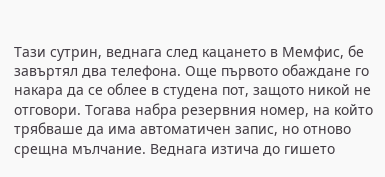Тази сутрин, веднага след кацането в Мемфис, бе завъртял два телефона. Още първото обаждане го накара да се облее в студена пот, защото никой не отговори. Тогава набра резервния номер, на който трябваше да има автоматичен запис, но отново срещна мълчание. Веднага изтича до гишето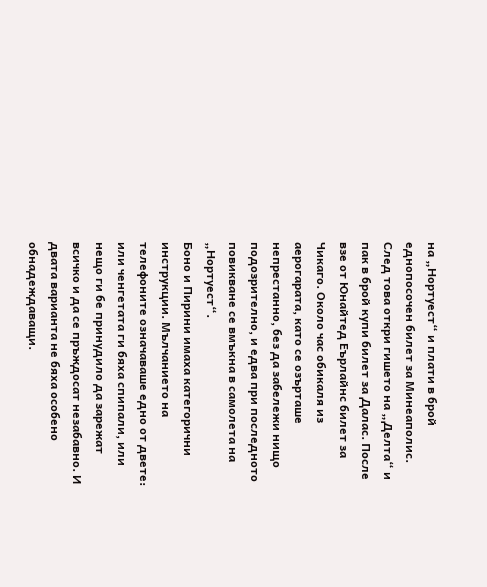на „Нортуест“ и плати в брой еднопосочен билет за Минеаполис. След това откри гишето на „Делта“ и пак в брой купи билет за Далас. После взе от Юнайтед Еърлайнс билет за Чикаго. Около час обикаля из аерогарата, като се озърташе непрестанно, без да забележи нищо подозрително, и едва при последното повикване се вмъкна в самолета на „Нортуест“.
Боно и Пирини имаха категорични инструкции. Мълчанието на телефоните означаваше едно от двете: или ченгетата ги бяха спипали, или нещо ги бе принудило да зарежат всичко и да се пръждосат незабавно. И двата варианта не бяха особено обнадеждаващи.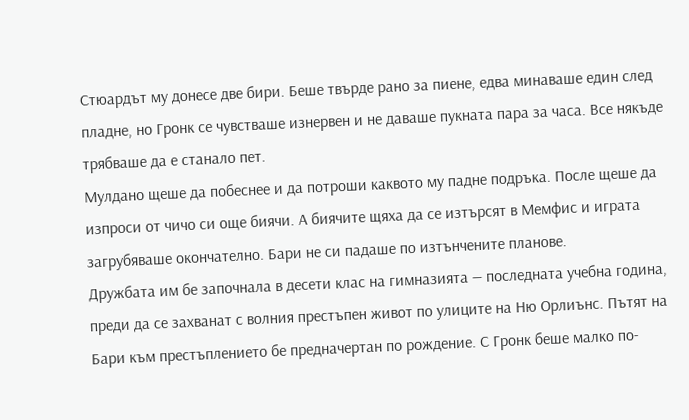Стюардът му донесе две бири. Беше твърде рано за пиене, едва минаваше един след пладне, но Гронк се чувстваше изнервен и не даваше пукната пара за часа. Все някъде трябваше да е станало пет.
Мулдано щеше да побеснее и да потроши каквото му падне подръка. После щеше да изпроси от чичо си още биячи. А биячите щяха да се изтърсят в Мемфис и играта загрубяваше окончателно. Бари не си падаше по изтънчените планове.
Дружбата им бе започнала в десети клас на гимназията — последната учебна година, преди да се захванат с волния престъпен живот по улиците на Ню Орлиънс. Пътят на Бари към престъплението бе предначертан по рождение. С Гронк беше малко по-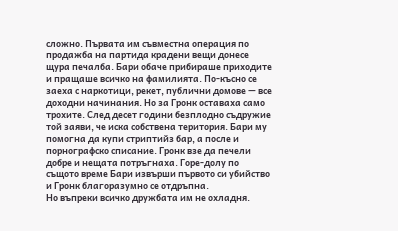сложно. Първата им съвместна операция по продажба на партида крадени вещи донесе щура печалба. Бари обаче прибираше приходите и пращаше всичко на фамилията. По-късно се заеха с наркотици, рекет, публични домове — все доходни начинания. Но за Гронк оставаха само трохите. След десет години безплодно съдружие той заяви, че иска собствена територия. Бари му помогна да купи стриптийз бар, а после и порнографско списание. Гронк взе да печели добре и нещата потръгнаха. Горе-долу по същото време Бари извърши първото си убийство и Гронк благоразумно се отдръпна.
Но въпреки всичко дружбата им не охладня.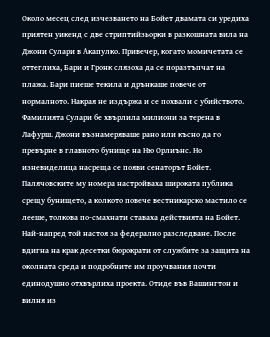Около месец след изчезването на Бойет двамата си уредиха приятен уикенд с две стриптийзьорки в разкошната вила на Джони Сулари в Акапулко. Привечер, когато момичетата се оттеглиха, Бари и Гронк слязоха да се поразтъпчат на плажа. Бари пиеше текила и дрънкаше повече от нормалното. Накрая не издържа и се похвали с убийството.
Фамилията Сулари бе хвърлила милиони за терена в Лафурш. Джони възнамеряваше рано или късно да го превърне в главното бунище на Ню Орлиънс. Но изневиделица насреща се появи сенаторът Бойет. Палячовските му номера настройваха широката публика срещу бунището, а колкото повече вестникарско мастило се лееше, толкова по-смахнати ставаха действията на Бойет. Най-напред той настоя за федерално разследване. После вдигна на крак десетки бюрократи от службите за защита на околната среда и подробните им проучвания почти единодушно отхвърлиха проекта. Отиде във Вашингтон и вилня из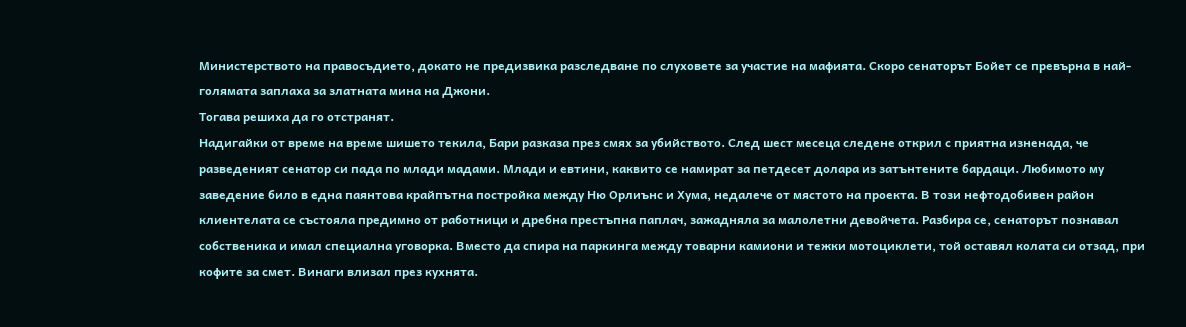Министерството на правосъдието, докато не предизвика разследване по слуховете за участие на мафията. Скоро сенаторът Бойет се превърна в най-голямата заплаха за златната мина на Джони.
Тогава решиха да го отстранят.
Надигайки от време на време шишето текила, Бари разказа през смях за убийството. След шест месеца следене открил с приятна изненада, че разведеният сенатор си пада по млади мадами. Млади и евтини, каквито се намират за петдесет долара из затънтените бардаци. Любимото му заведение било в една паянтова крайпътна постройка между Ню Орлиънс и Хума, недалече от мястото на проекта. В този нефтодобивен район клиентелата се състояла предимно от работници и дребна престъпна паплач, зажадняла за малолетни девойчета. Разбира се, сенаторът познавал собственика и имал специална уговорка. Вместо да спира на паркинга между товарни камиони и тежки мотоциклети, той оставял колата си отзад, при кофите за смет. Винаги влизал през кухнята.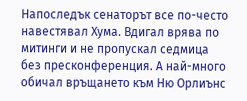Напоследък сенаторът все по-често навестявал Хума. Вдигал врява по митинги и не пропускал седмица без пресконференция. А най-много обичал връщането към Ню Орлиънс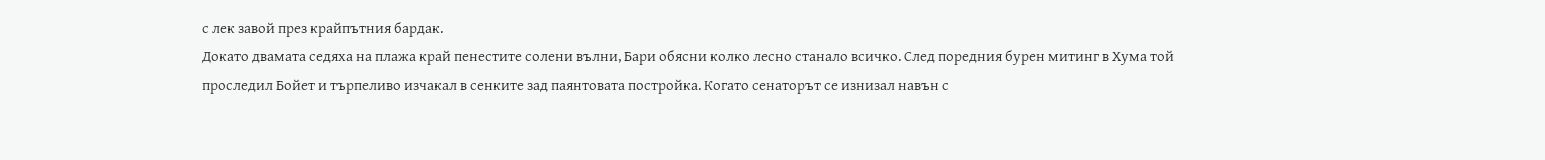с лек завой през крайпътния бардак.
Докато двамата седяха на плажа край пенестите солени вълни, Бари обясни колко лесно станало всичко. След поредния бурен митинг в Хума той проследил Бойет и търпеливо изчакал в сенките зад паянтовата постройка. Когато сенаторът се изнизал навън с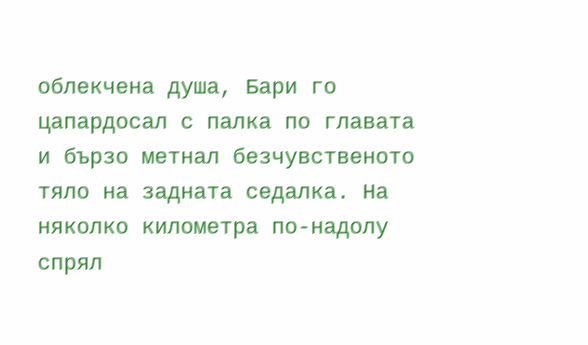облекчена душа, Бари го цапардосал с палка по главата и бързо метнал безчувственото тяло на задната седалка. На няколко километра по-надолу спрял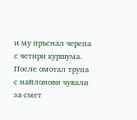и му пръснал черепа с четири куршума. После омотал трупа с найлонови чували за смет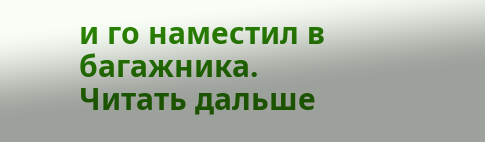и го наместил в багажника.
Читать дальше